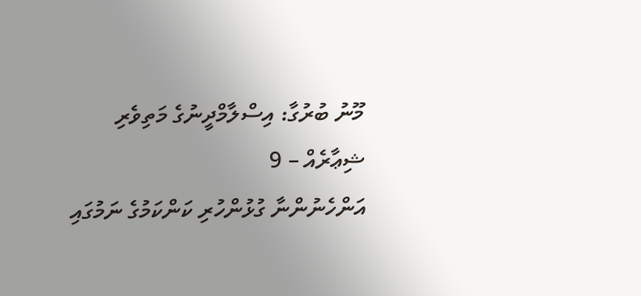މޫނު ބުރުގާ: އިސްލާމްދީނުގެ މަތިވެރި ޝިޢާރެއް – 9
އަންހެނުންނާ ގުޅުންހުރި ކަންކަމުގެ ނަމުގައި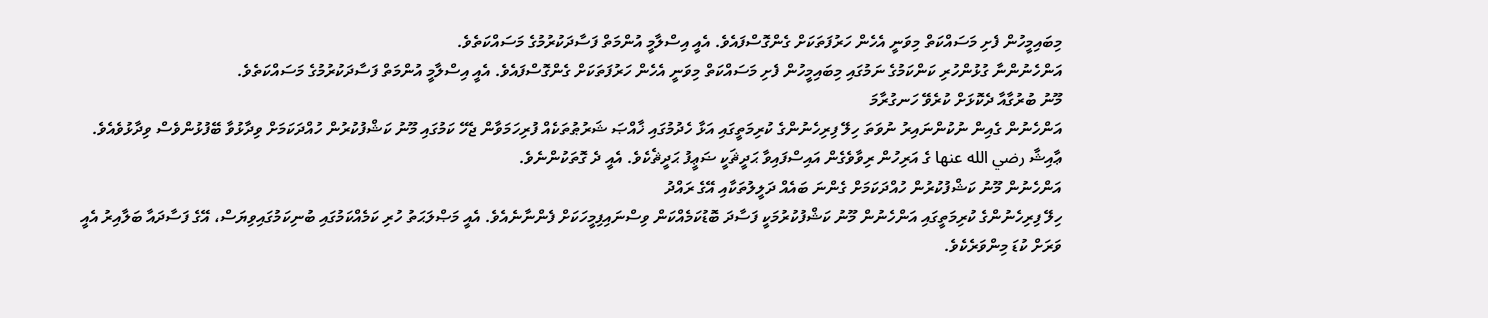މިބައިމީހުން ފެށި މަސައްކަތް މިވަނީ އެހެން ހަރުފަތަކަށް ގެންގޮސްފައެވެ. އެއީ އިސްލާމީ އުންމަތް ފަސާދަކުރުމުގެ މަސައްކަތެވެ.
އަންހެނުންނާ ގުޅުންހުރި ކަންކަމުގެ ނަމުގައި މިބައިމީހުން ފެށި މަސައްކަތް މިވަނީ އެހެން ހަރުފަތަކަށް ގެންގޮސްފައެވެ. އެއީ އިސްލާމީ އުންމަތް ފަސާދަކުރުމުގެ މަސައްކަތެވެ.
މޫނު ބުރުގާއާ ދެކޮޅަށް ކުރެވޭ ހަނގުރާމަ
އަންހެނުން ގެއިން ނުކުންނައިރު ނުވަތަ ހިލޭ ފިރިހެނުންގެ ކުރިމަތީގައި އަޅާ ހެދުމުގައި ޚާއްޞަ ޝަރުޠުތަކެއް ފުރިހަމަވާން ޖެހޭ ކަމުގައި މޫނު ކަޝްފުކުރުން ހުއްދަކަމަށް ވިދާޅުވާ ބޭފުޅުންވެސް ވިދާޅުވެއެވެ.
ޢާއިޝާ رضي الله عنها ގެ އަރިހުން ރިވާވެގެން އައިސްފައިވާ ޙަދީޘަކީ ޟަޢީފު ޙަދީޘެކެވެ. އެއީ ދެ ގޮތަކުންނެވެ.
އަންހެނުން މޫނު ކަޝްފުކުރުން ހުއްދަކަމަށް ގެންނަ ބައެއް ދަލީލުތަކާއި އޭގެ ރައްދު
ހިލޭ ފިރިހެނުންގެ ކުރިމަތީގައި އަންހެނުން މޫނު ކަޝްފުކުރުމަކީ ފަސާދަ ބޮޑުކަމެއްކަން ވިސްނައިފިމީހަކަށް ފެންނާނެއެވެ. އެއީ މަޞްލަޙަތު ހުރި ކަމެއްކަމުގައި ބުނިކަމުގައިވިޔަސް، އޭގެ ފަސާދައާ ބަލާއިރު އެއީ ވަރަށް ކުޑަ މިންވަރެކެވެ.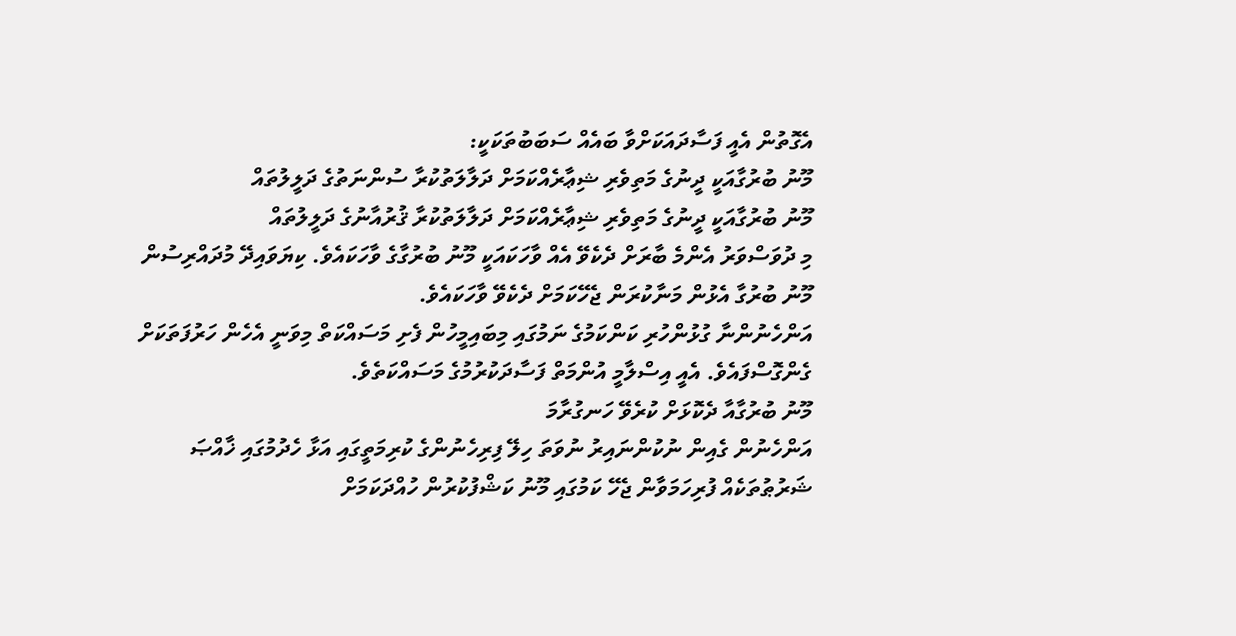އެގޮތުން އެއީ ފަސާދައަކަށްވާ ބައެއް ސަބަބުތަކަކީ:
މޫނު ބުރުގާއަކީ ދީނުގެ މަތިވެރި ޝިޢާރެއްކަމަށް ދަލާލަތުކުރާ ސުންނަތުގެ ދަލީލުތައް
މޫނު ބުރުގާއަކީ ދީނުގެ މަތިވެރި ޝިޢާރެއްކަމަށް ދަލާލަތުކުރާ ޤުރުއާނުގެ ދަލީލުތައް
މި ދުވަސްވަރު އެންމެ ބާރަށް ދެކެވޭ އެއް ވާހަކައަކީ މޫނު ބުރުގާގެ ވާހަކައެވެ. ކިޔަވައިދޭ މުދައްރިސުން މޫނު ބުރުގާ އެޅުން މަނާކުރަން ޖެހޭކަމަށް ދެކެވޭ ވާހަކައެވެ.
އަންހެނުންނާ ގުޅުންހުރި ކަންކަމުގެ ނަމުގައި މިބައިމީހުން ފެށި މަސައްކަތް މިވަނީ އެހެން ހަރުފަތަކަށް ގެންގޮސްފައެވެ. އެއީ އިސްލާމީ އުންމަތް ފަސާދަކުރުމުގެ މަސައްކަތެވެ.
މޫނު ބުރުގާއާ ދެކޮޅަށް ކުރެވޭ ހަނގުރާމަ
އަންހެނުން ގެއިން ނުކުންނައިރު ނުވަތަ ހިލޭ ފިރިހެނުންގެ ކުރިމަތީގައި އަޅާ ހެދުމުގައި ޚާއްޞަ ޝަރުޠުތަކެއް ފުރިހަމަވާން ޖެހޭ ކަމުގައި މޫނު ކަޝްފުކުރުން ހުއްދަކަމަށް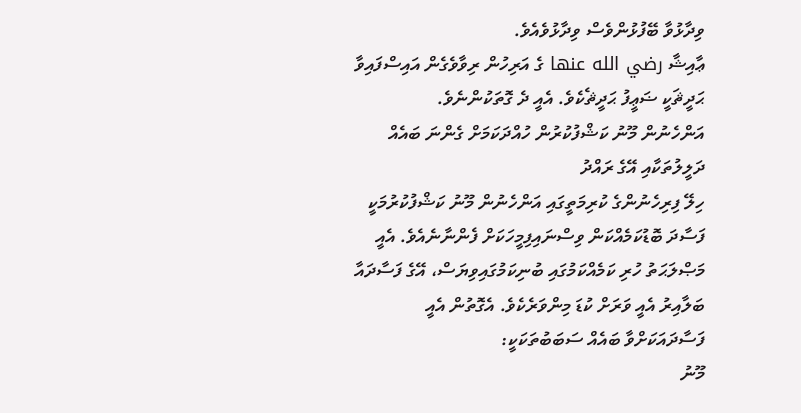ވިދާޅުވާ ބޭފުޅުންވެސް ވިދާޅުވެއެވެ.
ޢާއިޝާ رضي الله عنها ގެ އަރިހުން ރިވާވެގެން އައިސްފައިވާ ޙަދީޘަކީ ޟަޢީފު ޙަދީޘެކެވެ. އެއީ ދެ ގޮތަކުންނެވެ.
އަންހެނުން މޫނު ކަޝްފުކުރުން ހުއްދަކަމަށް ގެންނަ ބައެއް ދަލީލުތަކާއި އޭގެ ރައްދު
ހިލޭ ފިރިހެނުންގެ ކުރިމަތީގައި އަންހެނުން މޫނު ކަޝްފުކުރުމަކީ ފަސާދަ ބޮޑުކަމެއްކަން ވިސްނައިފިމީހަކަށް ފެންނާނެއެވެ. އެއީ މަޞްލަޙަތު ހުރި ކަމެއްކަމުގައި ބުނިކަމުގައިވިޔަސް، އޭގެ ފަސާދައާ ބަލާއިރު އެއީ ވަރަށް ކުޑަ މިންވަރެކެވެ. އެގޮތުން އެއީ ފަސާދައަކަށްވާ ބައެއް ސަބަބުތަކަކީ:
މޫނު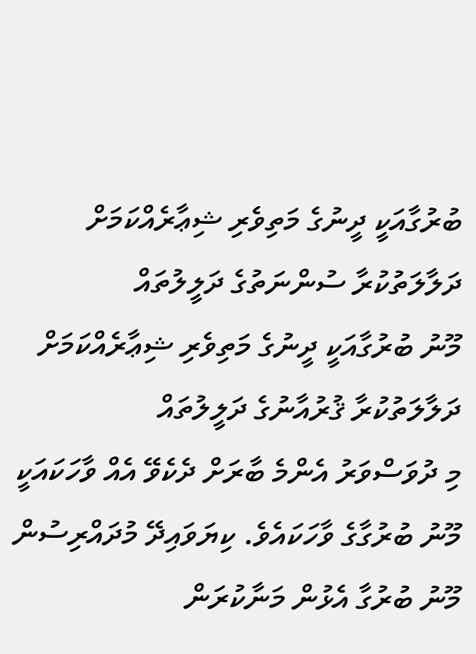ބުރުގާއަކީ ދީނުގެ މަތިވެރި ޝިޢާރެއްކަމަށް ދަލާލަތުކުރާ ސުންނަތުގެ ދަލީލުތައް
މޫނު ބުރުގާއަކީ ދީނުގެ މަތިވެރި ޝިޢާރެއްކަމަށް ދަލާލަތުކުރާ ޤުރުއާނުގެ ދަލީލުތައް
މި ދުވަސްވަރު އެންމެ ބާރަށް ދެކެވޭ އެއް ވާހަކައަކީ މޫނު ބުރުގާގެ ވާހަކައެވެ. ކިޔަވައިދޭ މުދައްރިސުން މޫނު ބުރުގާ އެޅުން މަނާކުރަން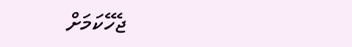ޖެހޭކަމަށް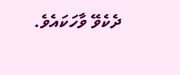ދެކެވޭ ވާހަކައެވެ.